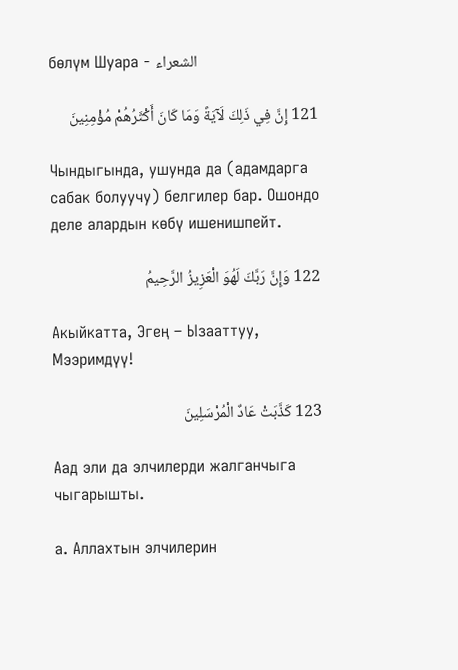бөлүм Шуара - الشعراء

121 إِنَّ فِي ذَلِكَ لَآيَةً وَمَا كَانَ أَكْثَرُهُمْ مُؤْمِنِينَ

Чындыгында, ушунда да (адамдарга сабак болуучу) белгилер бар. Ошондо деле алардын көбү ишенишпейт.

122 وَإِنَّ رَبَّكَ لَهُوَ الْعَزِيزُ الرَّحِيمُ

Акыйкатта, Эгең – Ызааттуу, Мээримдүү!

123 كَذَّبَتْ عَادٌ الْمُرْسَلِينَ

Аад эли да элчилерди жалганчыга чыгарышты.

a. Аллахтын элчилерин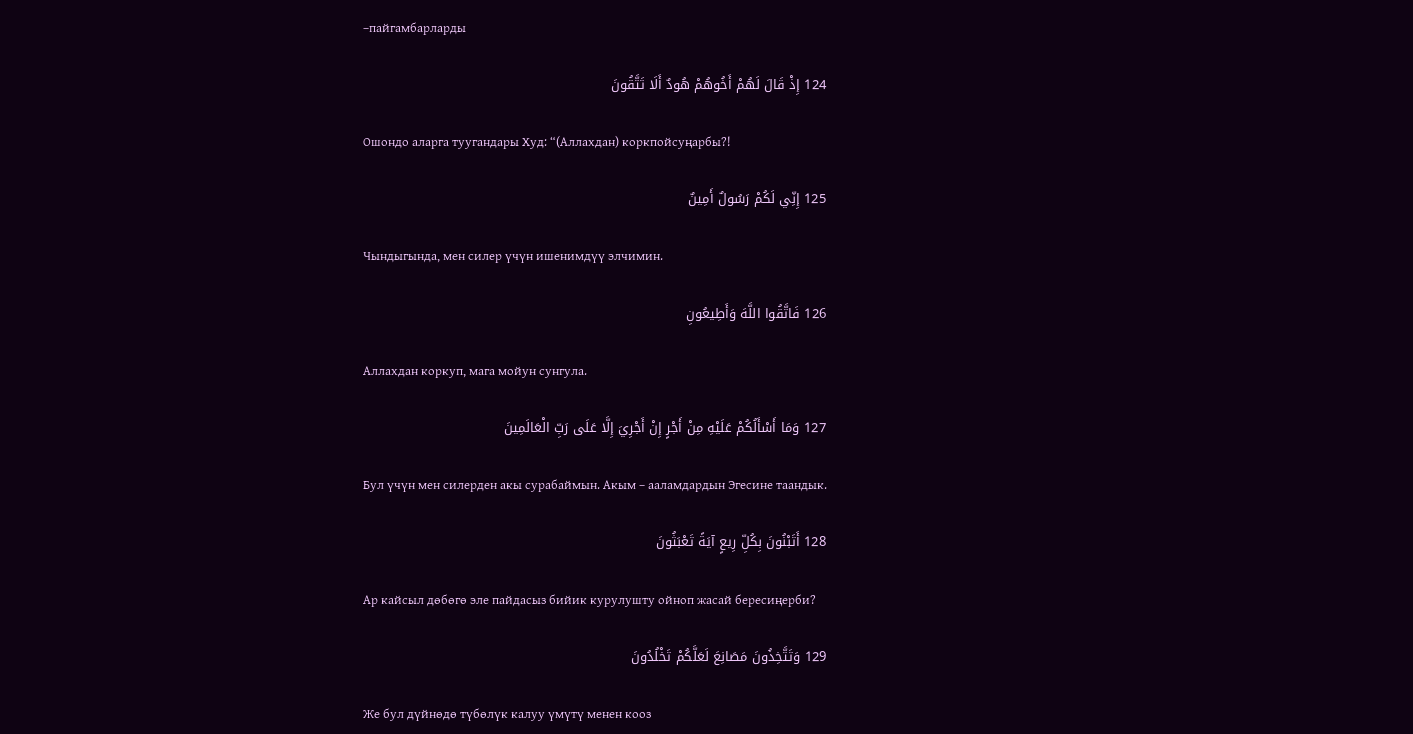–пайгамбарларды

124 إِذْ قَالَ لَهُمْ أَخُوهُمْ هُودٌ أَلَا تَتَّقُونَ

Ошондо аларга туугандары Худ: “(Аллахдан) коркпойсуңарбы?!

125 إِنِّي لَكُمْ رَسُولٌ أَمِينٌ

Чындыгында, мен силер үчүн ишенимдүү элчимин.

126 فَاتَّقُوا اللَّهَ وَأَطِيعُونِ

Аллахдан коркуп, мага мойун сунгула.

127 وَمَا أَسْأَلُكُمْ عَلَيْهِ مِنْ أَجْرٍ إِنْ أَجْرِيَ إِلَّا عَلَى رَبِّ الْعَالَمِينَ

Бул үчүн мен силерден акы сурабаймын. Акым – ааламдардын Эгесине таандык.

128 أَتَبْنُونَ بِكُلِّ رِيعٍ آيَةً تَعْبَثُونَ

Ар кайсыл дөбөгө эле пайдасыз бийик курулушту ойноп жасай бересиңерби?

129 وَتَتَّخِذُونَ مَصَانِعَ لَعَلَّكُمْ تَخْلُدُونَ

Же бул дүйнөдө түбөлүк калуу үмүтү менен кооз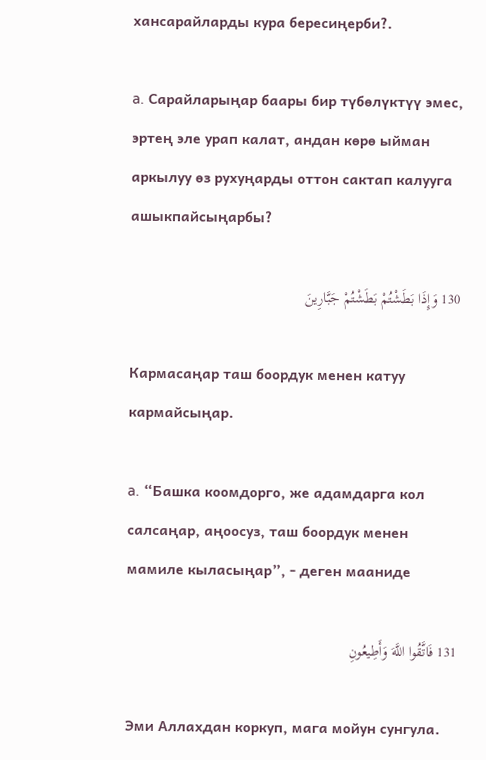хансарайларды кура бересиңерби?.

a. Сарайларыңар баары бир түбөлүктүү эмес, эртең эле урап калат, андан көрө ыйман аркылуу өз рухуңарды оттон сактап калууга ашыкпайсыңарбы?

130 وَإِذَا بَطَشْتُمْ بَطَشْتُمْ جَبَّارِينَ

Кармасаңар таш боордук менен катуу кармайсыңар.

a. “Башка коомдорго, же адамдарга кол салсаңар, аңоосуз, таш боордук менен мамиле кыласыңар”, - деген мааниде

131 فَاتَّقُوا اللَّهَ وَأَطِيعُونِ

Эми Аллахдан коркуп, мага мойун сунгула.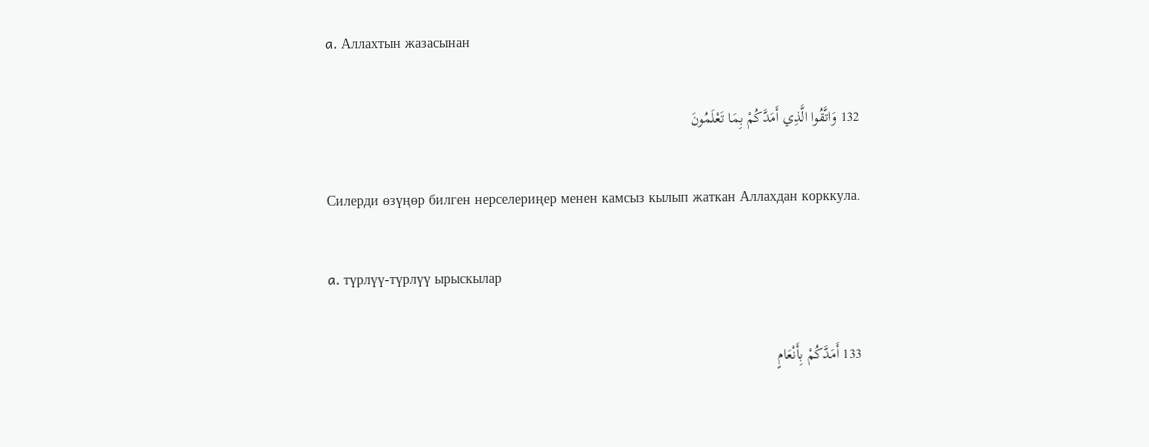a. Аллахтын жазасынан

132 وَاتَّقُوا الَّذِي أَمَدَّكُمْ بِمَا تَعْلَمُونَ

Силерди өзүңөр билген нерселериңер менен камсыз кылып жаткан Аллахдан корккула.

a. түрлүү-түрлүү ырыскылар

133 أَمَدَّكُمْ بِأَنْعَامٍ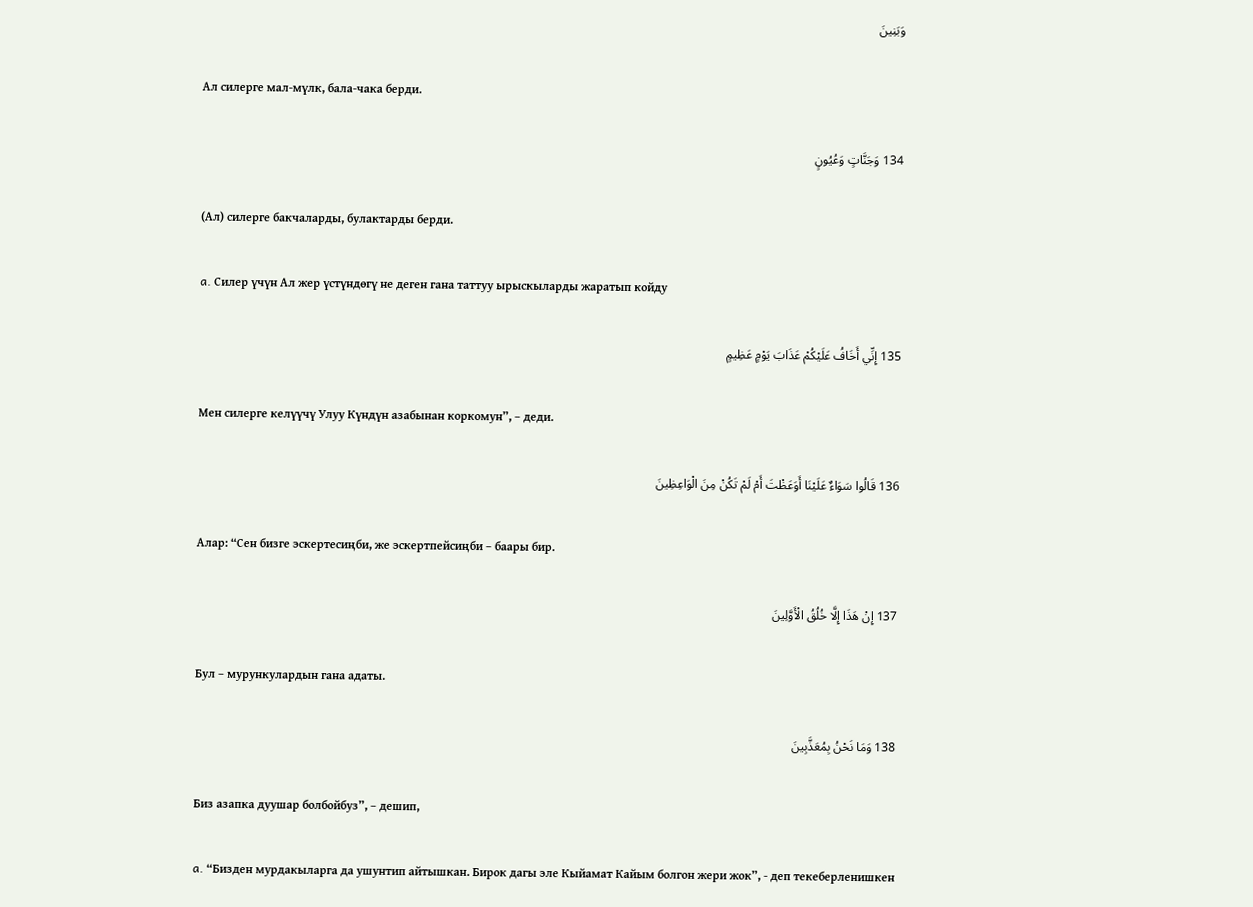وَبَنِينَ

Ал силерге мал-мүлк, бала-чака берди.

134 وَجَنَّاتٍ وَعُيُونٍ

(Ал) силерге бакчаларды, булактарды берди.

a. Силер үчүн Ал жер үстүндөгү не деген гана таттуу ырыскыларды жаратып койду

135 إِنِّي أَخَافُ عَلَيْكُمْ عَذَابَ يَوْمٍ عَظِيمٍ

Мен силерге келүүчү Улуу Күндүн азабынан коркомун”, – деди.

136 قَالُوا سَوَاءٌ عَلَيْنَا أَوَعَظْتَ أَمْ لَمْ تَكُنْ مِنَ الْوَاعِظِينَ

Алар: “Сен бизге эскертесиңби, же эскертпейсиңби – баары бир.

137 إِنْ هَذَا إِلَّا خُلُقُ الْأَوَّلِينَ

Бул – мурункулардын гана адаты.

138 وَمَا نَحْنُ بِمُعَذَّبِينَ

Биз азапка дуушар болбойбуз”, – дешип,

a. “Бизден мурдакыларга да ушунтип айтышкан. Бирок дагы эле Кыйамат Кайым болгон жери жок”, - деп текеберленишкен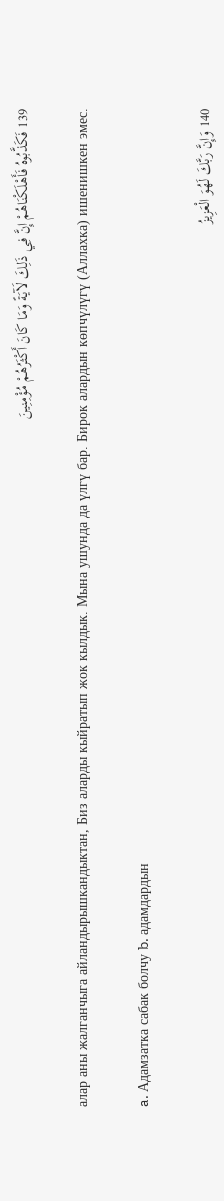139 فَكَذَّبُوهُ فَأَهْلَكْنَاهُمْ إِنَّ فِي ذَلِكَ لَآيَةً وَمَا كَانَ أَكْثَرُهُمْ مُؤْمِنِينَ

алар аны жалганчыга айландырышкандыктан, Биз аларды кыйратып жок кылдык. Мына ушунда да үлгү бар. Бирок алардын көпчүлүгү (Аллахка) ишенишкен эмес.

a. Адамзатка сабак болчу b. адамдардын

140 وَإِنَّ رَبَّكَ لَهُوَ الْعَزِيزُ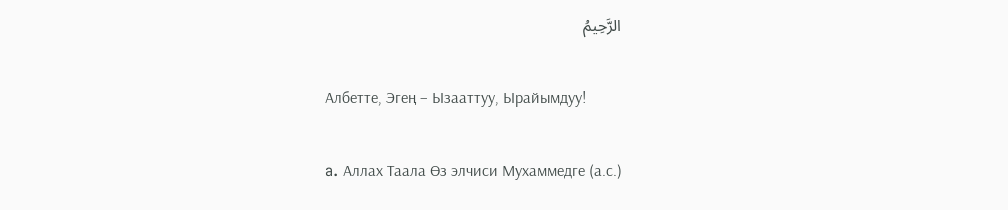الرَّحِيمُ

Албетте, Эгең – Ызааттуу, Ырайымдуу!

a. Аллах Таала Өз элчиси Мухаммедге (а.с.)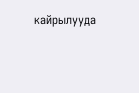кайрылууда